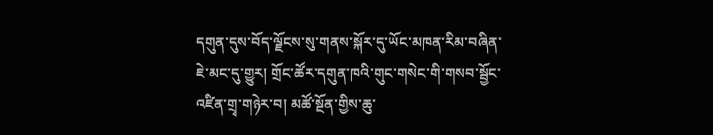དགུན་དུས་བོད་ལྗོངས་སུ་གནས་སྐོར་དུ་ཡོང་མཁན་རིམ་བཞིན་ཇེ་མང་དུ་གྱུར། གྲོང་ཚོར་དགུན་ཁའི་གུང་གསེང་གི་གསབ་སྦྱོང་འཛིན་གྲྭ་གཉེར་བ། མཚོ་སྔོན་གྱིས་ཆུ་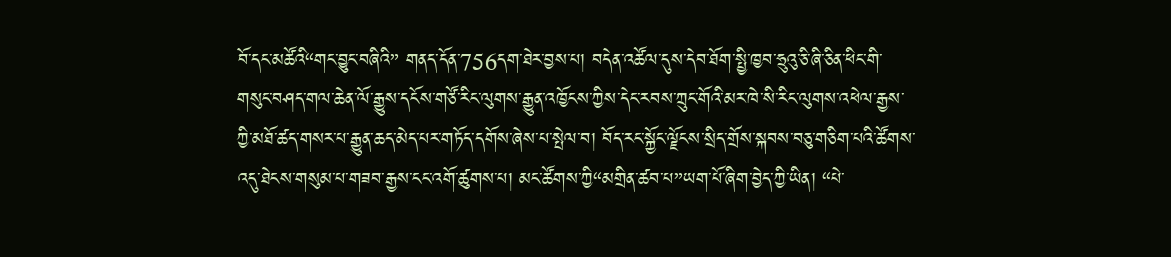བོ་དང་མཚོའི“གང་བྱུང་བཞིའི” གནད་དོན་756དག་ཐེར་བྱས་པ། བདེན་འཚོལ་དུས་དེབ་ཐོག་སྤྱི་ཁྱབ་ཧྲུའུ་ཅི་ཞི་ཅིན་ཕིང་གི་གསུང་བཤད་གལ་ཆེན་ལོ་རྒྱུས་དངོས་གཙོ་རིང་ལུགས་རྒྱུན་འཁྱོངས་ཀྱིས་དེང་རབས་ཀྲུང་གོའི་མར་ཁེ་སི་རིང་ལུགས་འཕེལ་རྒྱས་ཀྱི་མཐོ་ཚད་གསར་པ་རྒྱུན་ཆད་མེད་པར་གཏོད་དགོས་ཞེས་པ་སྤེལ་བ། བོད་རང་སྐྱོང་ལྗོངས་སྲིད་གྲོས་སྐབས་བཅུ་གཅིག་པའི་ཚོགས་འདུ་ཐེངས་གསུམ་པ་གཟབ་རྒྱས་ངང་འགོ་ཚུགས་པ། མང་ཚོགས་ཀྱི“མགྲིན་ཚབ་པ”ཡག་པོ་ཞིག་བྱེད་ཀྱི་ཡིན། “པེ་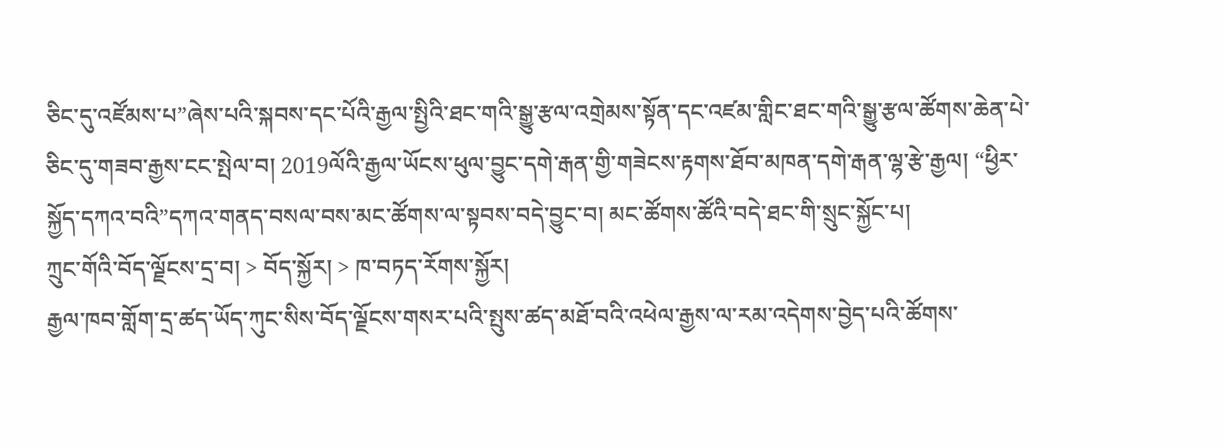ཅིང་དུ་འཛོམས་པ”ཞེས་པའི་སྐབས་དང་པོའི་རྒྱལ་སྤྱིའི་ཐང་གའི་སྒྱུ་རྩལ་འགྲེམས་སྟོན་དང་འཛམ་གླིང་ཐང་གའི་སྒྱུ་རྩལ་ཚོགས་ཆེན་པེ་ཅིང་དུ་གཟབ་རྒྱས་ངང་སྤེལ་བ། 2019ལོའི་རྒྱལ་ཡོངས་ཕུལ་བྱུང་དགེ་རྒན་གྱི་གཟེངས་རྟགས་ཐོབ་མཁན་དགེ་རྒན་ལྷ་རྩེ་རྒྱལ། “ཕྱིར་སྐྱོད་དཀའ་བའི”དཀའ་གནད་བསལ་བས་མང་ཚོགས་ལ་སྟབས་བདེ་བྱུང་བ། མང་ཚོགས་ཚོའི་བདེ་ཐང་གི་སྲུང་སྐྱོང་པ།
ཀྲུང་གོའི་བོད་ལྗོངས་དྲ་བ། > བོད་སྐྱོར། > ཁ་བཏད་རོགས་སྐྱོར།
རྒྱལ་ཁབ་གློག་དྲ་ཚད་ཡོད་ཀུང་སིས་བོད་ལྗོངས་གསར་པའི་སྤུས་ཚད་མཐོ་བའི་འཕེལ་རྒྱས་ལ་རམ་འདེགས་བྱེད་པའི་ཚོགས་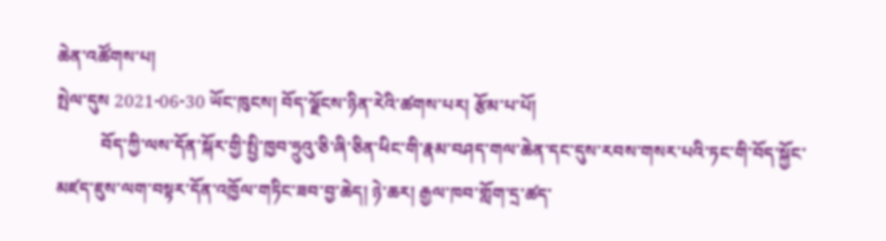ཆེན་འཚོགས་པ།
སྤེལ་དུས 2021-06-30 ཡོང་ཁུངས། བོད་ལྗོངས་ཉིན་རེའི་ཚགས་པར། རྩོམ་པ་པོ།
          བོད་ཀྱི་ལས་དོན་སྐོར་གྱི་སྤྱི་ཁྱབ་ཧྲུའུ་ཅི་ཞི་ཅིན་ཕིང་གི་རྣམ་བཤད་གལ་ཆེན་དང་དུས་རབས་གསར་པའི་ཏང་གི་བོད་སྐྱོང་མཛད་ཇུས་ལག་བསྟར་དོན་འཁྱོལ་གཏིང་ཟབ་བྱ་ཆེད། ཉེ་ཆར། རྒྱལ་ཁབ་གློག་དྲ་ཚད་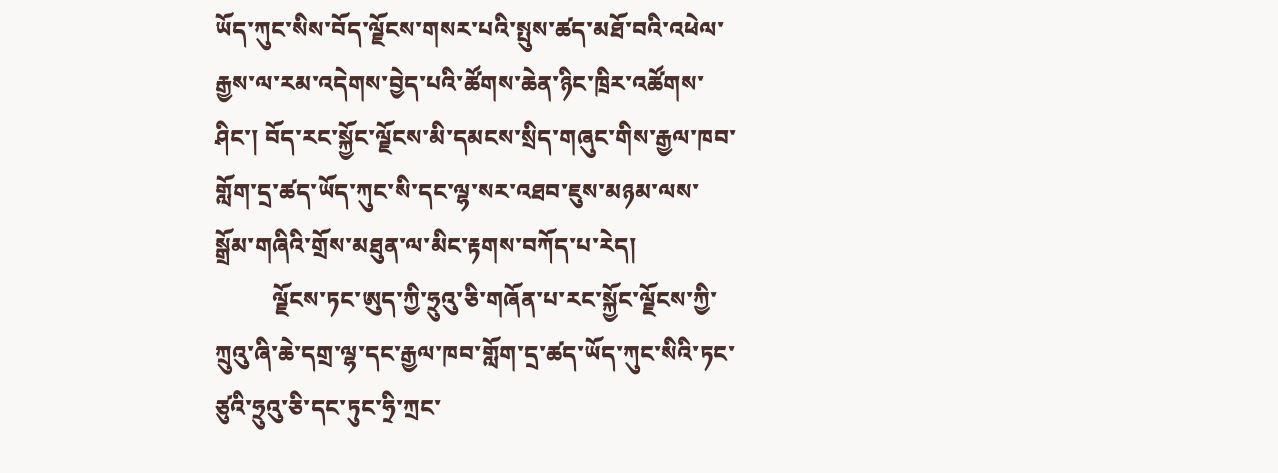ཡོད་ཀུང་སིས་བོད་ལྗོངས་གསར་པའི་སྤུས་ཚད་མཐོ་བའི་འཕེལ་རྒྱས་ལ་རམ་འདེགས་བྱེད་པའི་ཚོགས་ཆེན་ཉིང་ཁྲིར་འཚོགས་ཤིང་། བོད་རང་སྐྱོང་ལྗོངས་མི་དམངས་སྲིད་གཞུང་གིས་རྒྱལ་ཁབ་གློག་དྲ་ཚད་ཡོད་ཀུང་སི་དང་ལྷ་སར་འཐབ་ཇུས་མཉམ་ལས་སྒྲོམ་གཞིའི་གྲོས་མཐུན་ལ་མིང་རྟགས་བཀོད་པ་རེད།
          ལྗོངས་ཏང་ཨུད་ཀྱི་ཧྲུའུ་ཅི་གཞོན་པ་རང་སྐྱོང་ལྗོངས་ཀྱི་ཀྲུའུ་ཞི་ཆེ་དགྲ་ལྷ་དང་རྒྱལ་ཁབ་གློག་དྲ་ཚད་ཡོད་ཀུང་སིའི་ཏང་ཙུའི་ཧྲུའུ་ཅི་དང་ཏུང་ཧྲི་ཀྲང་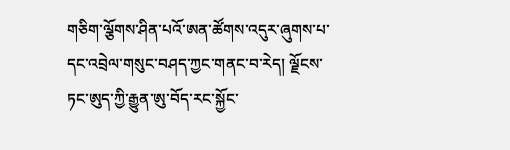གཅིག་ལྕོགས་ཤིན་པའོ་ཨན་ཚོགས་འདུར་ཞུགས་པ་དང་འབྲེལ་གསུང་བཤད་ཀྱང་གནང་བ་རེད། ལྗོངས་ཏང་ཨུད་ཀྱི་རྒྱུན་ཨུ་བོད་རང་སྐྱོང་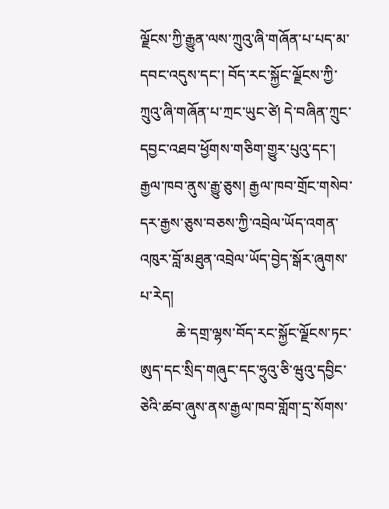ལྗོངས་ཀྱི་རྒྱུན་ལས་ཀྲུའུ་ཞི་གཞོན་པ་པད་མ་དབང་འདུས་དང་། བོད་རང་སྐྱོང་ལྗོངས་ཀྱི་ཀྲུའུ་ཞི་གཞོན་པ་ཀྲང་ཡུང་ཙེ། དེ་བཞིན་ཀྲུང་དབྱང་འཐབ་ཕྱོགས་གཅིག་གྱུར་པུའུ་དང་། རྒྱལ་ཁབ་ནུས་རྒྱུ་ཅུས། རྒྱལ་ཁབ་གྲོང་གསེབ་དར་རྒྱས་ཅུས་བཅས་ཀྱི་འབྲེལ་ཡོད་འགན་འཁུར་བློ་མཐུན་འབྲེལ་ཡོད་བྱེད་སྒོར་ཞུགས་པ་རེད།
          ཆེ་དགྲ་ལྷས་བོད་རང་སྐྱོང་ལྗོངས་ཏང་ཨུད་དང་སྲིད་གཞུང་དང་ཧྲུའུ་ཅི་ཝུའུ་དབྱིང་ཅེའི་ཚབ་ཞུས་ནས་རྒྱལ་ཁབ་གློག་དྲ་སོགས་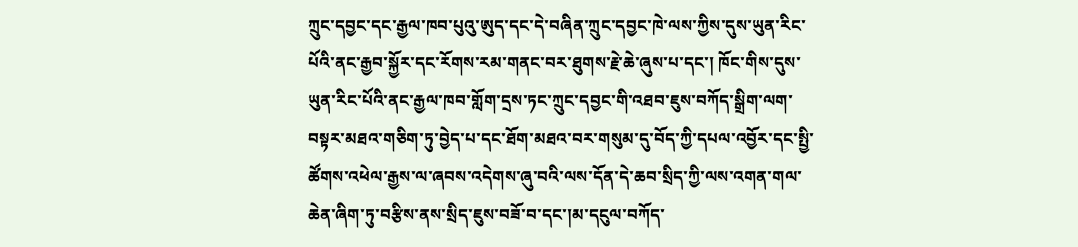ཀྲུང་དབྱང་དང་རྒྱལ་ཁབ་པུའུ་ཨུད་དང་དེ་བཞིན་ཀྲུང་དབྱང་ཁེ་ལས་ཀྱིས་དུས་ཡུན་རིང་པོའི་ནང་རྒྱབ་སྐྱོར་དང་རོགས་རམ་གནང་བར་ཐུགས་རྗེ་ཆེ་ཞུས་པ་དང་། ཁོང་གིས་དུས་ཡུན་རིང་པོའི་ནང་རྒྱལ་ཁབ་གློག་དྲས་ཏང་ཀྲུང་དབྱང་གི་འཐབ་ཇུས་བཀོད་སྒྲིག་ལག་བསྟར་མཐའ་གཅིག་ཏུ་བྱེད་པ་དང་ཐོག་མཐའ་བར་གསུམ་དུ་བོད་ཀྱི་དཔལ་འབྱོར་དང་སྤྱི་ཚོགས་འཕེལ་རྒྱས་ལ་ཞབས་འདེགས་ཞུ་བའི་ལས་དོན་དེ་ཆབ་སྲིད་ཀྱི་ལས་འགན་གལ་ཆེན་ཞིག་ཏུ་བརྩིས་ནས་སྲིད་ཇུས་བཟོ་བ་དང་།མ་དངུལ་བཀོད་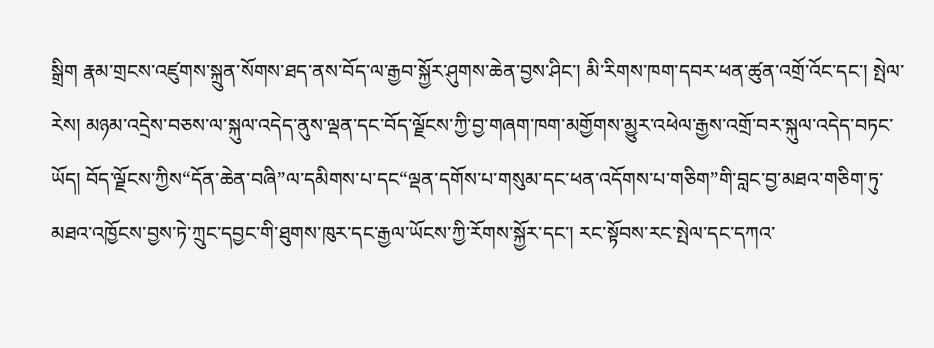སྒྲིག རྣམ་གྲངས་འཛུགས་སྐྲུན་སོགས་ཐད་ནས་བོད་ལ་རྒྱབ་སྐྱོར་ཤུགས་ཆེན་བྱས་ཤིང་། མི་རིགས་ཁག་དབར་ཕན་ཚུན་འགྲོ་འོང་དང་། སྤེལ་རེས། མཉམ་འདྲེས་བཅས་ལ་སྐུལ་འདེད་ནུས་ལྡན་དང་བོད་ལྗོངས་ཀྱི་བྱ་གཞག་ཁག་མགྱོགས་མྱུར་འཕེལ་རྒྱས་འགྲོ་བར་སྐུལ་འདེད་བཏང་ཡོད། བོད་ལྗོངས་ཀྱིས“དོན་ཆེན་བཞི”ལ་དམིགས་པ་དང“ལྡན་དགོས་པ་གསུམ་དང་ཕན་འདོགས་པ་གཅིག”གི་བླང་བྱ་མཐའ་གཅིག་ཏུ་མཐའ་འཁྱོངས་བྱས་ཏེ་ཀྲུང་དབྱང་གི་ཐུགས་ཁུར་དང་རྒྱལ་ཡོངས་ཀྱི་རོགས་སྐྱོར་དང་། རང་སྟོབས་རང་སྤེལ་དང་དཀའ་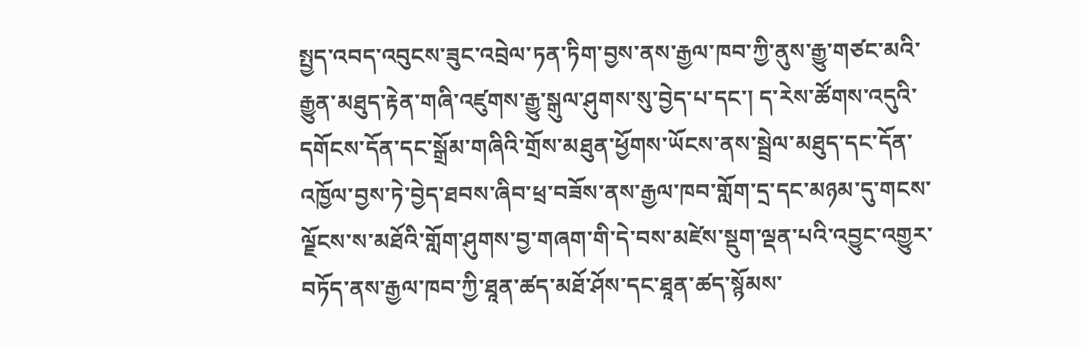སྤྱད་འབད་འབུངས་ཟུང་འབྲེལ་ཏན་ཏིག་བྱས་ནས་རྒྱལ་ཁབ་ཀྱི་ནུས་རྒྱུ་གཙང་མའི་རྒྱུན་མཐུད་རྟེན་གཞི་འཛུགས་རྒྱུ་སྒུལ་ཤུགས་སུ་བྱེད་པ་དང་། ད་རེས་ཚོགས་འདུའི་དགོངས་དོན་དང་སྒྲོམ་གཞིའི་གྲོས་མཐུན་ཕྱོགས་ཡོངས་ནས་སྦྲེལ་མཐུད་དང་དོན་འཁྱོལ་བྱས་ཏེ་བྱེད་ཐབས་ཞིབ་ཕྲ་བཟོས་ནས་རྒྱལ་ཁབ་གློག་དྲ་དང་མཉམ་དུ་གངས་ལྗོངས་ས་མཐོའི་གློག་ཤུགས་བྱ་གཞག་གི་དེ་བས་མཛེས་སྡུག་ལྡན་པའི་འབྱུང་འགྱུར་བཏོད་ནས་རྒྱལ་ཁབ་ཀྱི་ཐཱན་ཚད་མཐོ་ཤོས་དང་ཐཱན་ཚད་སྙོམས་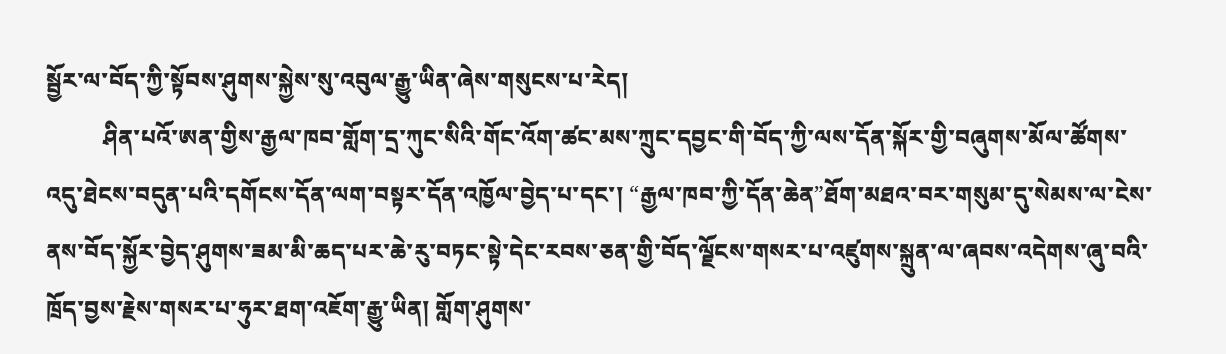སྦྱོར་ལ་བོད་ཀྱི་སྟོབས་ཤུགས་སྐྱེས་སུ་འབུལ་རྒྱུ་ཡིན་ཞེས་གསུངས་པ་རེད།
          ཤིན་པའོ་ཨན་གྱིས་རྒྱལ་ཁབ་གློག་དྲ་ཀུང་སིའི་གོང་འོག་ཚང་མས་ཀྲུང་དབྱང་གི་བོད་ཀྱི་ལས་དོན་སྐོར་གྱི་བཞུགས་མོལ་ཚོགས་འདུ་ཐེངས་བདུན་པའི་དགོངས་དོན་ལག་བསྟར་དོན་འཁྱོལ་བྱེད་པ་དང་། “རྒྱལ་ཁབ་ཀྱི་དོན་ཆེན”ཐོག་མཐའ་བར་གསུམ་དུ་སེམས་ལ་ངེས་ནས་བོད་སྐྱོར་བྱེད་ཤུགས་ཟམ་མི་ཆད་པར་ཆེ་རུ་བཏང་སྟེ་དེང་རབས་ཅན་གྱི་བོད་ལྗོངས་གསར་པ་འཛུགས་སྐྲུན་ལ་ཞབས་འདེགས་ཞུ་བའི་ཁྲོད་བྱས་རྗེས་གསར་པ་ཧུར་ཐག་འཇོག་རྒྱུ་ཡིན། གློག་ཤུགས་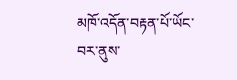མཁོ་འདོན་བརྟན་པོ་ཡོང་བར་ནུས་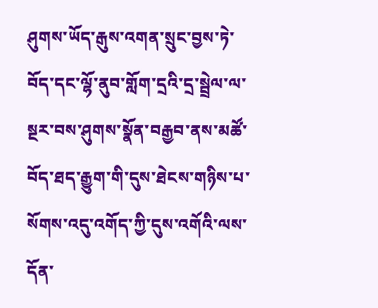ཤུགས་ཡོད་རྒུས་འགན་སྲུང་བྱས་ཏེ་བོད་དང་ལྷོ་ནུབ་གློག་དྲའི་དྲ་སྦྲེལ་ལ་སྔར་བས་ཤུགས་སྣོན་བརྒྱབ་ནས་མཚོ་བོད་ཐད་རྒྱུག་གི་དུས་ཐེངས་གཉིས་པ་སོགས་འདུ་འགོད་ཀྱི་དུས་འགོའི་ལས་དོན་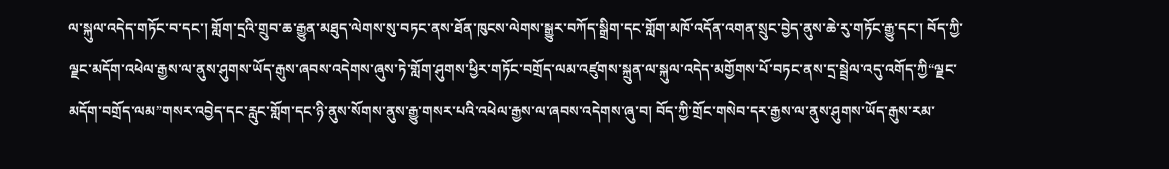ལ་སྐུལ་འདེད་གཏོང་བ་དང་། གློག་དྲའི་གྲུབ་ཆ་རྒྱུན་མཐུད་ལེགས་སུ་བཏང་ནས་ཐོན་ཁུངས་ལེགས་སྒྱུར་བཀོད་སྒྲིག་དང་གློག་མཁོ་འདོན་འགན་སྲུང་བྱེད་ནུས་ཆེ་རུ་གཏོང་རྒྱུ་དང་། བོད་ཀྱི་ལྗང་མདོག་འཕེལ་རྒྱས་ལ་ནུས་ཤུགས་ཡོད་རྒུས་ཞབས་འདེགས་ཞུས་ཏེ་གློག་ཤུགས་ཕྱིར་གཏོང་བགྲོད་ལམ་འཛུགས་སྐྲུན་ལ་སྐུལ་འདེད་མགྱོགས་པོ་བཏང་ནས་དྲ་སྦྲེལ་འདུ་འགོད་ཀྱི“ལྗང་མདོག་བགྲོད་ལམ”གསར་འབྱེད་དང་རླུང་གློག་དང་ཉི་ནུས་སོགས་ནུས་རྒྱུ་གསར་པའི་འཕེལ་རྒྱས་ལ་ཞབས་འདེགས་ཞུ་བ། བོད་ཀྱི་གྲོང་གསེབ་དར་རྒྱས་ལ་ནུས་ཤུགས་ཡོད་རྒུས་རམ་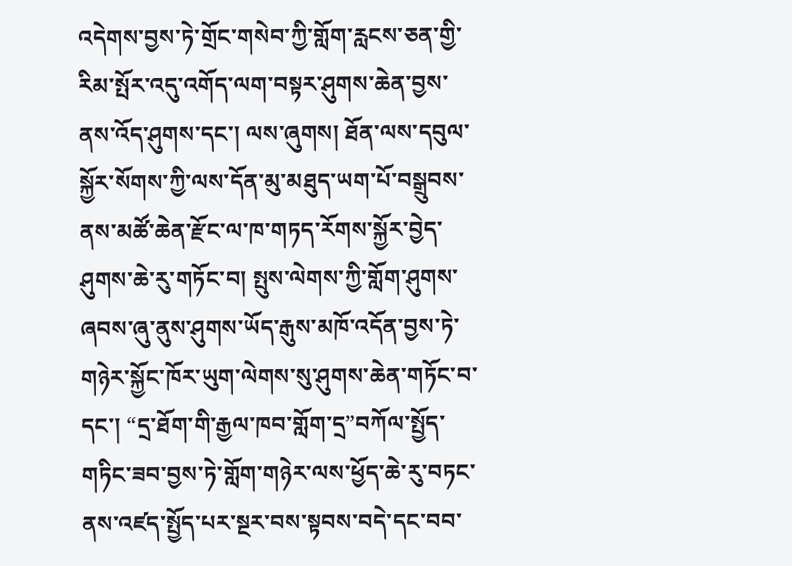འདེགས་བྱས་ཏེ་གྲོང་གསེབ་ཀྱི་གློག་རླངས་ཅན་གྱི་རིམ་སྤོར་འདུ་འགོད་ལག་བསྟར་ཤུགས་ཆེན་བྱས་ནས་འོད་ཤུགས་དང་། ལས་ཞུགས། ཐོན་ལས་དབུལ་སྐྱོར་སོགས་ཀྱི་ལས་དོན་མུ་མཐུད་ཡག་པོ་བསྒྲུབས་ནས་མཚོ་ཆེན་རྫོང་ལ་ཁ་གཏད་རོགས་སྐྱོར་བྱེད་ཤུགས་ཆེ་རུ་གཏོང་བ། སྤུས་ལེགས་ཀྱི་གློག་ཤུགས་ཞབས་ཞུ་ནུས་ཤུགས་ཡོད་རྒུས་མཁོ་འདོན་བྱས་ཏེ་གཉེར་སྐྱོང་ཁོར་ཡུག་ལེགས་སུ་ཤུགས་ཆེན་གཏོང་བ་དང་། “དྲ་ཐོག་གི་རྒྱལ་ཁབ་གློག་དྲ”བཀོལ་སྤྱོད་གཏིང་ཟབ་བྱས་ཏེ་གློག་གཉེར་ལས་ཕྱོད་ཆེ་རུ་བཏང་ནས་འཛད་སྤྱོད་པར་སྔར་བས་སྟབས་བདེ་དང་བབ་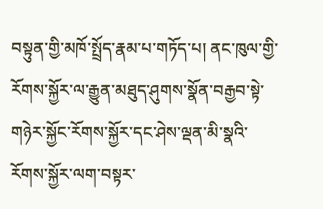བསྟུན་གྱི་མཁོ་སྤྲོད་རྣམ་པ་གཏོད་པ། ནང་ཁུལ་གྱི་རོགས་སྐྱོར་ལ་རྒྱུན་མཐུད་ཤུགས་སྣོན་བརྒྱབ་སྟེ་གཉེར་སྐྱོང་རོགས་སྐྱོར་དང་ཤེས་ལྡན་མི་སྣའི་རོགས་སྐྱོར་ལག་བསྟར་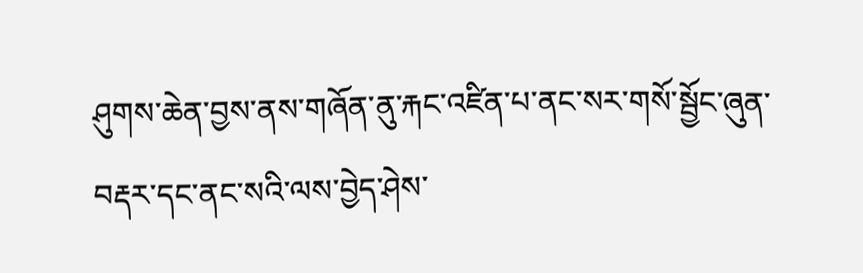ཤུགས་ཆེན་བྱས་ནས་གཞོན་ནུ་རྐང་འཛིན་པ་ནང་སར་གསོ་སྦྱོང་ཞུན་བརྡར་དང་ནང་སའི་ལས་བྱེད་ཤེས་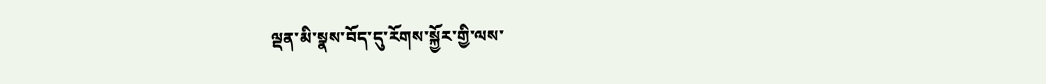ལྡན་མི་སྣས་བོད་དུ་རོགས་སྐྱོར་གྱི་ལས་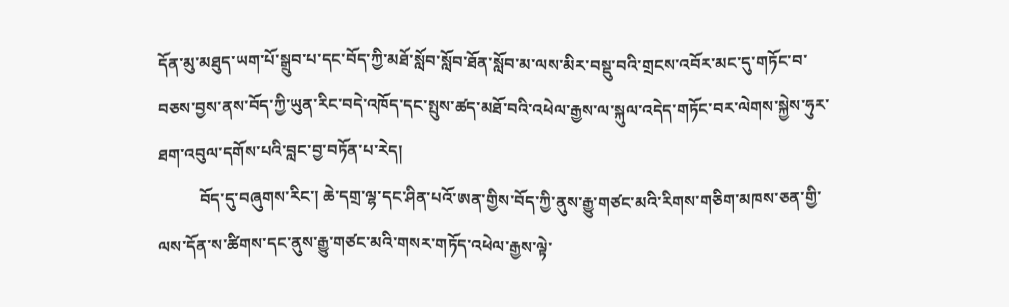དོན་མུ་མཐུད་ཡག་པོ་སྒྲུབ་པ་དང་བོད་ཀྱི་མཐོ་སློབ་སློབ་ཐོན་སློབ་མ་ལས་མིར་བསྡུ་བའི་གྲངས་འབོར་མང་དུ་གཏོང་བ་བཅས་བྱས་ནས་བོད་ཀྱི་ཡུན་རིང་བདེ་འཁོད་དང་སྤུས་ཚད་མཐོ་བའི་འཕེལ་རྒྱས་ལ་སྐུལ་འདེད་གཏོང་བར་ལེགས་སྐྱེས་ཧུར་ཐག་འབུལ་དགོས་པའི་བླང་བྱ་བཏོན་པ་རེད།
          བོད་དུ་བཞུགས་རིང་། ཆེ་དགྲ་ལྷ་དང་ཤིན་པའོ་ཨན་གྱིས་བོད་ཀྱི་ནུས་རྒྱུ་གཙང་མའི་རིགས་གཅིག་མཁས་ཅན་གྱི་ལས་དོན་ས་ཚིགས་དང་ནུས་རྒྱུ་གཙང་མའི་གསར་གཏོད་འཕེལ་རྒྱས་ལྟེ་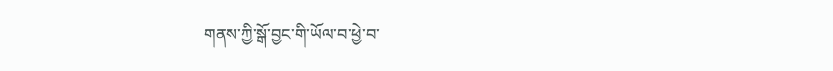གནས་ཀྱི་སྒོ་བྱང་གི་ཡོལ་བ་ཕྱེ་བ་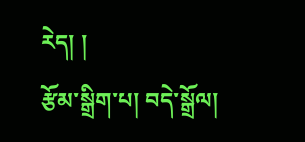རེད། །
རྩོམ་སྒྲིག་པ། བདེ་སྒྲོལ།